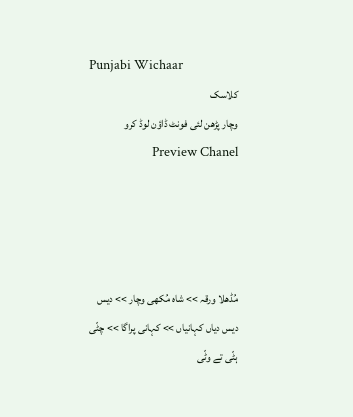Punjabi Wichaar
کلاسک
وچار پڑھن لئی فونٹ ڈاؤن لوڈ کرو Preview Chanel




مُڈھلا ورقہ >> شاہ مُکھی وچار >> دیس دیس دیاں کہانیاں >> کہانی پراگا >> چٹّی ہٹّی تے وٹّی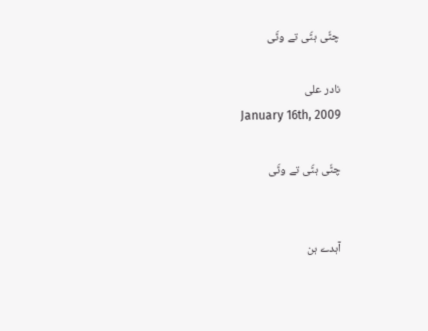چٹّی ہٹّی تے وٹّی

نادر علی
January 16th, 2009

چٹّی ہٹّی تے وٹّی


آہدے ہن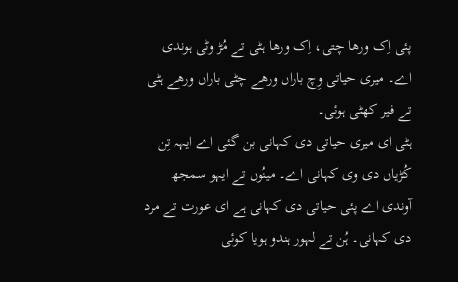پئی اِک ورھا چتی، اِک ورھا ہٹی تے مُڑ وٹی ہوندی اے۔ میری حیاتی وِچ باراں ورھے چٹی باراں ورھے ہٹی تے فیر کھٹی ہوئی۔
ہٹی ای میری حیاتی دی کہانی بن گئی اے ایہہ تِن کُڑیاں دی وی کہانی اے۔ مینُوں تے ایہو سمجھ آوندی اے پئی حیاتی دی کہانی ہے ای عورت تے مرد دی کہانی۔ ہُن تے لہور ہندو ہویا کوئی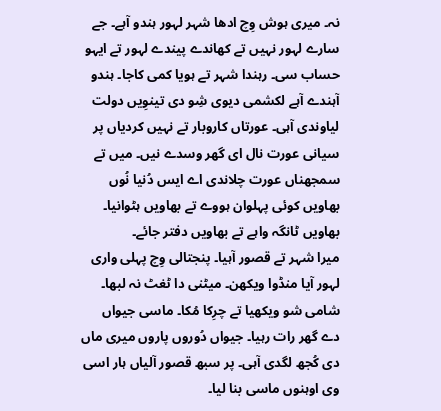نہ۔ میری ہوش وِچ ادھا شہر لہور ہندو آہے۔ جے سارے لہور نہیں تے کھاندے پیندے لہور تے ایہو حساب سی۔ رہندا شہر تے ہویا کمی کاجا۔ ہندو آہندے آہے لکشمی دیوی شِو دی تینوِیں دولت لیاوندی آہی۔ عورتاں کاروبار تے نہیں کردیاں پر سیانی عورت نال ای گھر وسدے نیں۔ میں تے سمجھناں عورت چلاندی اے ایس دُنیا نُوں بھاویں کوئی پہلوان ہووے تے بھاویں ہٹوانیا۔ بھاویں ٹانگہ واہے تے بھاویں دفتر جائے۔
میرا شہر تے قصور آہیا۔ پنجتالی وِچ پہلی واری لہور آیا منڈوا ویکھن۔ میٹنی دا ٹغٹ نہ لبھا۔ شامی شو ویکھیا تے چرِکا مُکا۔ ماسی جیواں دے گھر رات رہیا۔ جیواں دُوروں پاروں میری ماں دی کُجھ لگدی آہی۔ پر سبھ قصور آلیاں ہار اسی وی اوہنوں ماسی بنا لیا۔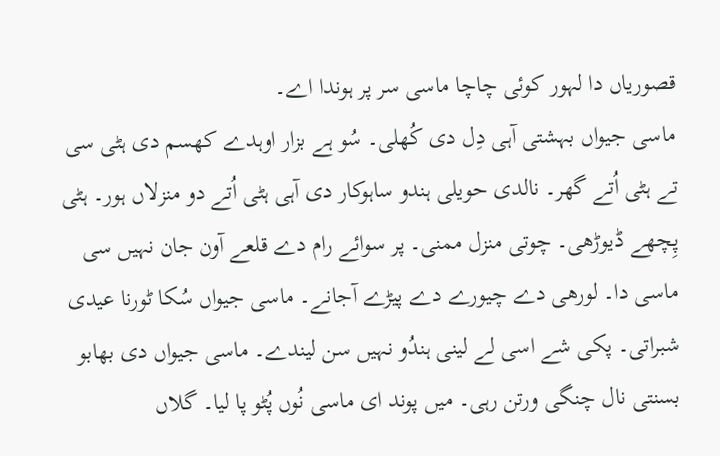قصوریاں دا لہور کوئی چاچا ماسی سر پر ہوندا اے۔
ماسی جیواں بہشتی آہی دِل دی کُھلی۔ سُو ہے بزار اوہدے کھسم دی ہٹی سی تے ہٹی اُتے گھر۔ نالدی حویلی ہندو ساہوکار دی آہی ہٹی اُتے دو منزلاں ہور۔ ہٹی پِچھے ڈیوڑھی۔ چوتی منزل ممنی۔ پر سوائے رام دے قلعے آون جان نہیں سی ماسی دا۔ لورھی دے چیورے دے پیڑے آجانے۔ ماسی جیواں سُکا ٹورنا عیدی شبراتی۔ پکی شے اسی لے لینی ہندُو نہیں سن لیندے۔ ماسی جیواں دی بھابو بسنتی نال چنگی ورتن رہی۔ میں پوند ای ماسی نُوں پُٹو پا لیا۔ گلاں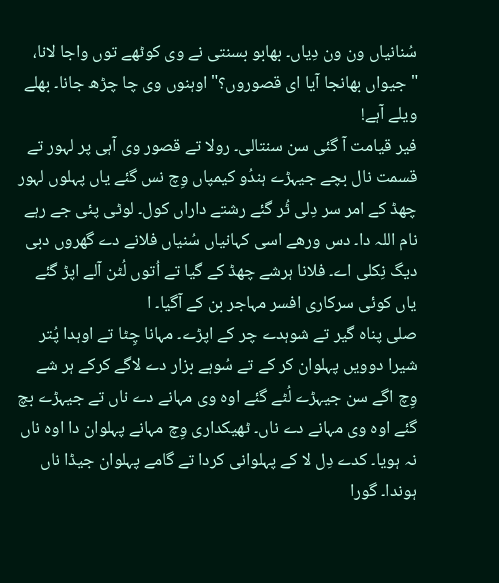سُنانیاں ون ون دِیاں۔ بھابو بسنتی نے وی کوٹھے توں واجا لانا، "جیواں بھانجا آیا ای قصوروں؟"اوہنوں وی چا چڑھ جانا۔ بھلے ویلے آہے!
فیر قیامت آ گئی سن سنتالی۔ رولا تے قصور وی آہی پر لہور تے قسمت نال بچے جیہڑے ہندُو کیمپاں وِچ نس گئے یاں پہلوں لہور چھڈ کے امر سر دِلی ٹُر گئے رشتے داراں کول۔ لوٹی پئی جے رہے نام اللہ دا۔ دس ورھے اسی کہانیاں سُنیاں فلانے دے گھروں دبی دیگ نِکلی اے۔ فلانا ہرشے چھڈ کے گیا تے اُتوں لُٹن آلے اپڑ گئے یاں کوئی سرکاری افسر مہاجر بن کے آگیا۔ ا
صلی پناہ گیر تے شوہدے چر کے اپڑے۔ مہانا چِٹا تے اوہدا پُتر شیرا دوویں پہلوان کر کے تے سُوہے بزار دے لاگے کرکے ہر شے وِچ اگے سن جیہڑے لُٹے گئے اوہ وی مہانے دے ناں تے جیہڑے بچ گئے اوہ وی مہانے دے ناں۔ ٹھیکداری وِچ مہانے پہلوان دا اوہ ناں نہ ہویا۔ کدے دِل لا کے پہلوانی کردا تے گامے پہلوان جیڈا ناں ہوندا۔ گورا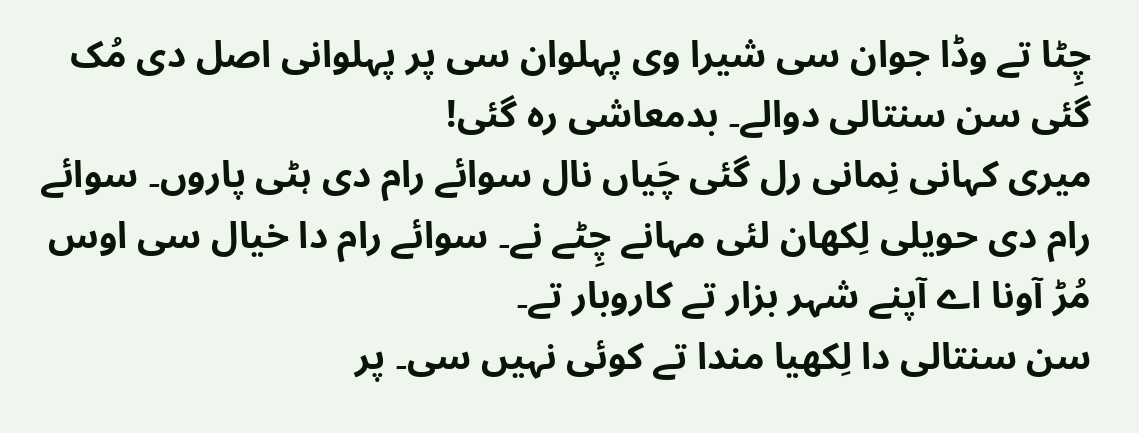چِٹا تے وڈا جوان سی شیرا وی پہلوان سی پر پہلوانی اصل دی مُک گئی سن سنتالی دوالے۔ بدمعاشی رہ گئی!
میری کہانی نِمانی رل گئی چَیاں نال سوائے رام دی ہٹی پاروں۔ سوائے رام دی حویلی لِکھان لئی مہانے چِٹے نے۔ سوائے رام دا خیال سی اوس مُڑ آونا اے آپنے شہر بزار تے کاروبار تے۔
سن سنتالی دا لِکھیا مندا تے کوئی نہیں سی۔ پر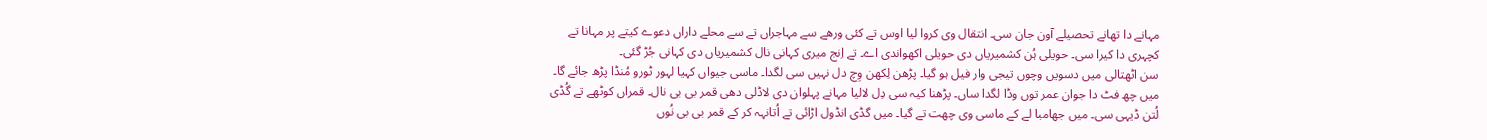مہانے دا تھانے تحصیلے آون جان سی۔ انتقال وی کروا لیا اوس تے کئی ورھے سے مہاجراں تے سے محلے داراں دعوے کیتے پر مہانا تے کچہری دا کیرا سی۔ حویلی ہُن کشمیریاں دی حویلی اکھواندی اے۔ تے اِنج میری کہانی نال کشمیریاں دی کہانی جُڑ گئی۔
سن اٹھتالی میں دسویں وچوں تیجی وار فیل ہو گیا۔ پڑھن لِکھن وِچ دل نہیں سی لگدا۔ ماسی جیواں کہیا لہور ٹورو مُنڈا پڑھ جائے گا۔ میں چھ فٹ دا جوان عمر توں وڈا لگدا ساں۔ پڑھنا کیہ سی دِل لالیا مہانے پہلوان دی لاڈلی دھی قمر بی بی نال۔ قمراں کوٹھے تے گُڈی لُتن ڈیہی سی۔ میں جھامبا لے کے ماسی وی چھت تے گیا۔ میں گڈی انڈول اڑائی تے اُتانہہ کر کے قمر بی بی نُوں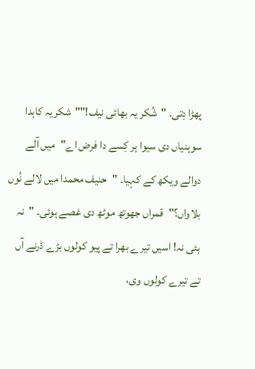پھڑا دِتی۔ "شُکر یہ بھائی نیف!""شکریہ کاہدا سوہنیاں دی سیوا ہر کِسے دا فرض اے"میں آلے دوالے ویکھ کے کہیا۔ "حنیف محمدا میں لالے نُوں بلاواں؟"قمراں جھوتھ موٹھ دی غصے ہوئی۔ "نہ بئی نہ! اسیں تیرے بھرا تے پیو کولوں بڑے ڈرنے آں تے تیرے کولوں وی،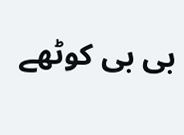بی بی کوٹھے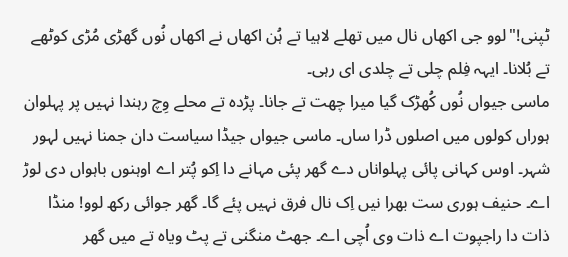ٹپنی!"لوو جی اکھاں نال میں تھلے لاہیا تے ہُن اکھاں نے اکھاں نُوں گھڑی مُڑی کوٹھے تے بُلانا۔ ایہہ فِلم چلی تے چلدی ای رہی۔
ماسی جیواں نُوں کُھڑک گیا میرا چھت تے جانا۔ پڑدہ تے محلے وِچ رہندا نہیں پر پہلوان ہوراں کولوں میں اصلوں ڈرا ساں۔ ماسی جیواں جیڈا سیاست دان جمنا نہیں لہور شہر۔ اوس کہانی پائی پہلواناں دے گھر پئی مہانے دا اِکو پُتر اے اوہنوں باہواں دی لوڑ اے۔ حنیف ہوری ست بھرا نیں اِک نال فرق نہیں پئے گا۔ گھر جوائی رکھ لوو! منڈا ذات دا راجپوت اے ذات وی اُچی اے۔ جھٹ منگنی تے پٹ ویاہ تے میں گھر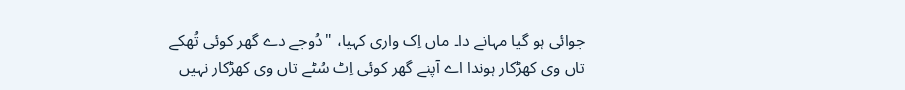جوائی ہو گیا مہانے دا۔ ماں اِک واری کہیا، "دُوجے دے گھر کوئی تُھکے تاں وی کھڑکار ہوندا اے آپنے گھر کوئی اِٹ سُٹے تاں وی کھڑکار نہیں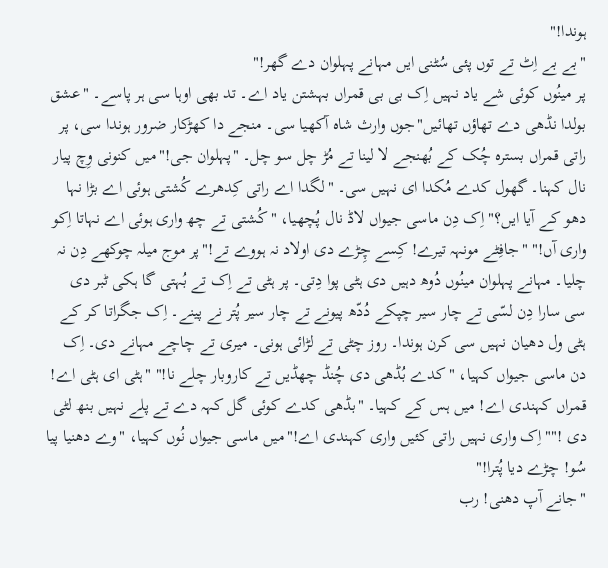ہوندا!"
"بے بے اِٹ تے توں پئی سُٹنی ایں مہانے پہلوان دے گھر!"
پر مینُوں کوئی شے یاد نہیں اِک بی بی قمراں بہشتن یاد اے۔ تد بھی اوہا سی ہر پاسے۔ "عشق بولدا نڈھی دے تھاؤں تھائیں"جوں وارث شاہ آکھیا سی۔ منجے دا کھڑکار ضرور ہوندا سی، پر راتی قمراں بسترہ چُک کے بُھنجے لا لینا تے مُڑ چل سو چل۔ "پہلوان جی!"میں کنونی وِچ پیار نال کہنا۔ گھول کدے مُکدا ای نہیں سی۔ "لگدا اے راتی کِدھرے کُشتی ہوئی اے بڑا نہا دھو کے آیا ایں؟"اِک دِن ماسی جیواں لاڈ نال پُچھیا، "کُشتی تے چھ واری ہوئی اے نہاتا اِکو واری آں!" "جافِٹے مونہہ تیرے! کِسے چِڑے دی اولاد نہ ہووے تے!"پر موج میلہ چوکھے دِن نہ چلیا۔ مہانے پہلوان مینُوں دُوھ دہیں دی ہٹی پوا دِتی۔ پر ہٹی تے اِک تے بُہتی گا ہکی ٹبر دی سی سارا دِن لسّی تے چار سیر چپکے دُدّھ پیونے تے چار سیر پُتر نے پینے۔ اِک جگراتا کر کے ہٹی ول دھیان نہیں سی کرن ہوندا۔ روز چٹی تے لڑائی ہونی۔ میری تے چاچے مہانے دی۔ اِک دن ماسی جیواں کہیا، "کدے بُڈھی دی چُنڈ چھڈیں تے کاروبار چلے نا!" "ہٹی ای ہٹی اے! قمراں کہندی اے! میں ہس کے کہیا۔ "بڈھی کدے کوئی گل کہہ دے تے پلے نہیں بنھ لٹی دی !""اِک واری نہیں راتی کئیں واری کہندی اے!"میں ماسی جیواں نُوں کہیا، "وے دھنیا پیا سُو! چڑے دیا پُترا!"
"جانے آپ دھنی! رب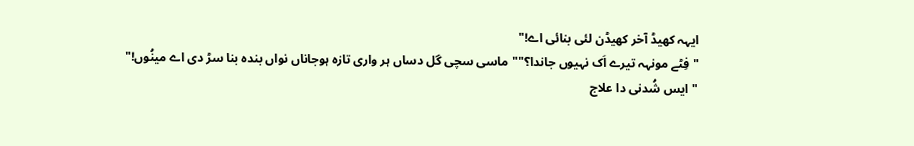ایہہ کھیڈ آخر کھیڈن لئی بنائی اے!"
"فِٹے مونہہ تیرے اَک نہیوں جاندا؟""ماسی سچی گل دساں ہر واری تازہ ہوجاناں نواں بندہ بنا سڑ دی اے مینُوں!"
"ایس شُدنی دا علاج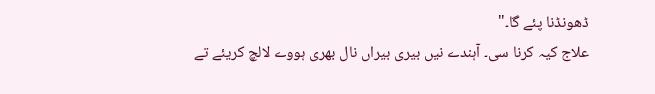ڈھونڈنا پئے گا۔"
علاج کیہ کرنا سی۔ آہندے نیں بیری بیراں نال بھری ہووے لالچ کریئے تے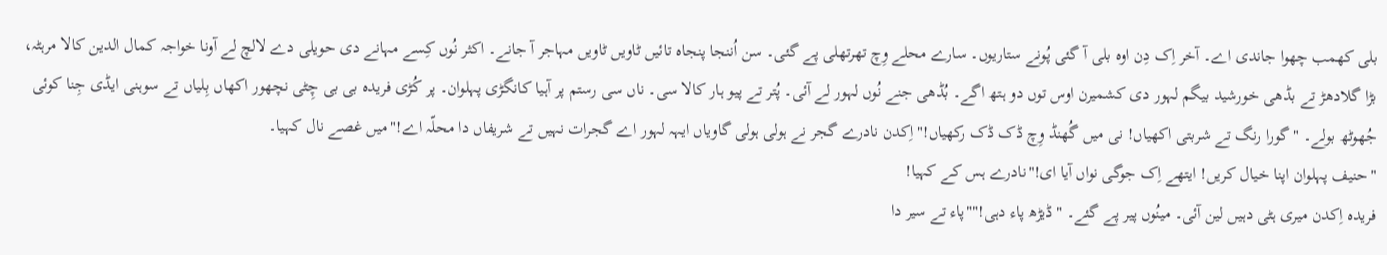بلی کھمب چھوا جاندی اے۔ آخر اِک دِن اوہ بلی آ گئی پُونے ستاریوں۔ سارے محلے وِچ تھرتھلی پے گئی۔ سن اُننجا پنجاہ تائیں ٹاویں ٹاویں مہاجر آ جانے۔ اکثر نُوں کِسے مہانے دی حویلی دے لالچ لے آونا خواجہ کمال الدین کالا مرہٹہ، بڑا گلادھڑ تے بڈھی خورشید بیگم لہور دی کشمیرن اوس توں دو ہتھ اگے۔ بُڈھی جنے نُوں لہور لے آئی۔ پُتر تے پیو ہار کالا سی۔ ناں سی رستم پر آہیا کانگڑی پہلوان۔ پر کُڑی فریدہ بی بی چِٹی نچھور اکھاں بِلیاں تے سوہنی ایڈی جِنا کوئی جُھوٹھ بولے۔ "گورا رنگ تے شربتی اکھیاں! نی میں گُھنڈ وِچ ڈک ڈک رکھیاں!"اِکدن نادرے گجر نے ہولی ہولی گاویاں ایہہ لہور اے گجرات نہیں تے شریفاں دا محلّہ اے!"میں غصے نال کہیا۔
"حنیف پہلوان اپنا خیال کریں! ایتھے اِک جوگی نواں آیا ای!"نادرے ہس کے کہیا!
فریدہ اِکدن میری ہٹی دہیں لین آئی۔ مینُوں پیر پے گئے۔ "ڈیڑھ پاء دہی!""پاء تے سیر دا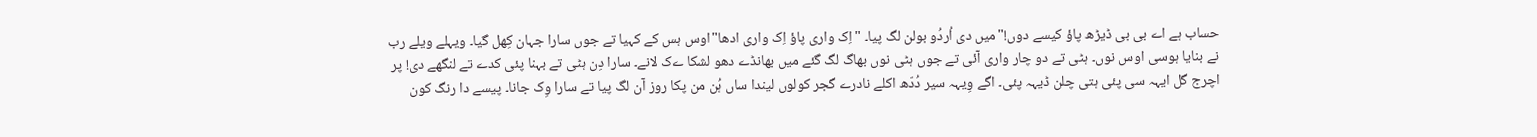حساب ہے اے بی بی ڈیڑھ پاؤ کیسے دوں!"میں دی اُردُو بولن لگ پیا۔ "اِک واری پاؤ اِک واری ادھا"اوس ہس کے کہیا تے جوں سارا جہان کِھل گیا۔ ویہلے ویلے رب نے بنایا ہوسی اوس نوں۔ ہٹی تے دو چار واری آئی تے جوں ہٹی نوں بھاگ لگ گئے میں بھانڈے دھو لشکا ےک لانے۔ سارا دِن ہٹی تے بہنا پئی کدے تے لنگھے دی! پر اچرج گل ایہہ سی پئی ہتی چلن ڈیہہ پئی۔ اگے وِیہہ سیر دُدّھ اکلے نادرے گجر کولوں لیندا ساں ہُن من پکا روز آن لگ پیا تے سارا وِک جانا۔ پیسے دا رنگ کون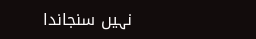نہیں سنجاندا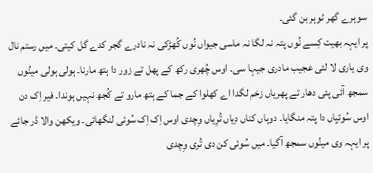سوہرے گھر ٹوہر بن گئی۔
پر ایہہ بھیت کِسے نُوں پتہ نہ لگا نہ ماسی جیواں نُوں کُھڑکی نہ نادرے گجر کدے گل کیتی۔ میں رستم نال وی یاری لا لئی عجیب مادری جیہا سی۔ اوس چُھری رکھ کے پھل تے زور دا ہتھ مارنا۔ ہولی ہولی مینُوں سمجھ آئی پئی دھار تے پھریاں زخم لگدا اے کھلوا کے جما کے ہتھ مارو تے کُجھ نہیں ہوندا۔ فیر اِک دن اوس سُوئیِاں دا پتہ منگایا۔ دوہاں کناں دِیاں تُرِیاں وِچدی اوس اِک اِک سُوئی لنگھائی۔ ویکھن والا ڈر جائے پر ایہہ وی مینُوں سمجھ آگیا۔ میں سُوئی کن دی تُری وِچدی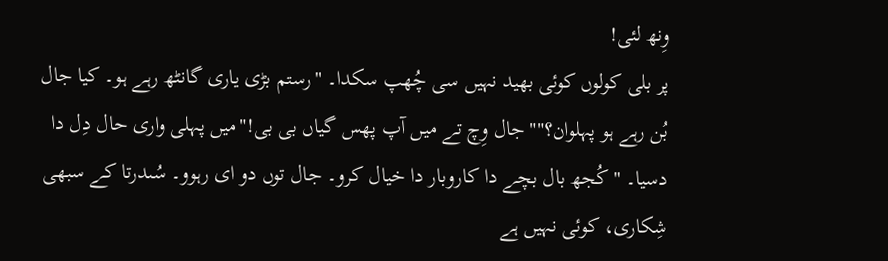وِنھ لئی!
پر بلی کولوں کوئی بھید نہیں سی چُھپ سکدا۔ "رستم بڑی یاری گانٹھ رہے ہو۔ کیا جال بُن رہے ہو پہلوان؟""جال وِچ تے میں آپ پھس گیاں بی بی!"میں پہلی واری حال دِل دا دسیا۔ "کُجھ بال بچے دا کاروبار دا خیال کرو۔ جال توں دو ای رہوو۔ سُںدرتا کے سبھی شِکاری، کوئی نہیں ہے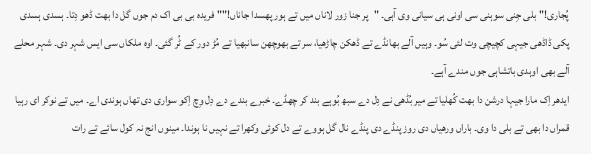پُجاری!"بلی جِنی سوہنی سی اونی ہی سیانی وی آہی۔ "پر جنا زور لاناں میں تے ہور پھسدا جاناں!""فریدہ بی بی اک دم جوں گل دا بھت ڈھو دِتا۔ ہسدی ہسدی پکی ڈاڈھی جیہی کچیچی وت لئی سُو۔ وہیں آلے بھانڈے تے ڈھکن چاڑھیا، سر تے بھوچھن سانبھیا تے مُڑ دور کے ٹُر گئی۔ اوہ ملکاں سی ایس شہر دی۔ شہر محلے آلے بھی اوہدی باتشاہی جوں مندے آہے۔
ایدھر اِک مارا جیہا درشن دا بھت کُھلیا تے میر بُڈھی نے دِل دے سبھ بُوہے بند کر چھڈے۔ خبرے بندے دے دِل وِچ اِکو سواری دی تھاں ہوندی اے۔ میں تے نوکر ای رہیا قمراں دا بھی تے بلی دا وی۔ باراں ورھیاں دی روز پنڈے دی پنڈے نال گل ہووے تے دل کوئی وکھرا تے نہیں نا ہوندا۔ مینوں انج نہ کول سائے تے رات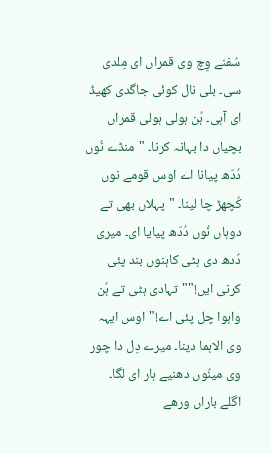سُفنے وِچ وی قمراں ای مِلدی سی۔ بلی نال کوئی جاگدی کھیڈ ای آہی۔ ہُن ہولی ہولی قمراں بچیاں دا بہانہ کرنا۔ "منڈے نُوں دُدّھ پیانا اے اوس قومے نوں کُچھڑ چا لینا۔ "پہلاں بھی تے دوہاں نُوں دُدّھ پیایا ای۔ میری دُدھ دی ہٹی کاہنوں بند پئی کرنی ایں!""تہادی ہٹی تے ہُن واہوا چل پئی اے!"اوس ایہہ وی الاہما دینا۔ میرے دِل دا چور وی مینُوں دھنیے ہار ای لگا۔
اگلے باراں ورھے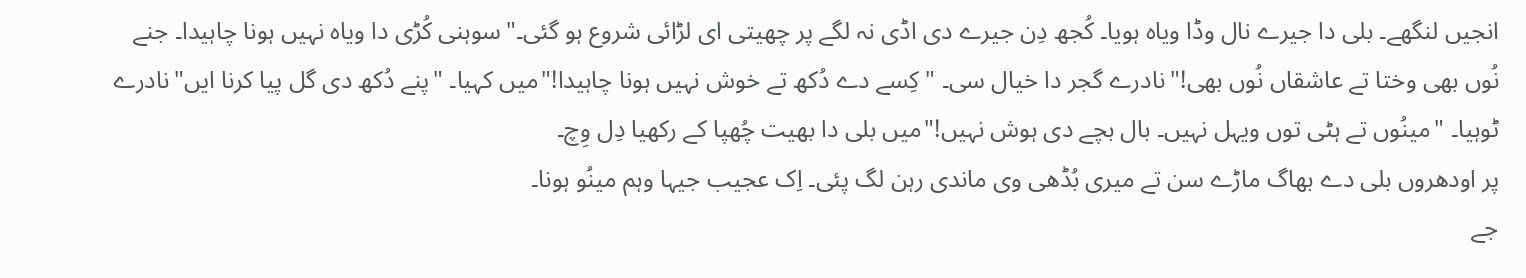انجیں لنگھے۔ بلی دا جیرے نال وڈا ویاہ ہویا۔ کُجھ دِن جیرے دی اڈی نہ لگے پر چھیتی ای لڑائی شروع ہو گئی۔"سوہنی کُڑی دا ویاہ نہیں ہونا چاہیدا۔ جنے نُوں بھی وختا تے عاشقاں نُوں بھی!"نادرے گجر دا خیال سی۔ "کِسے دے دُکھ تے خوش نہیں ہونا چاہیدا!"میں کہیا۔ "پنے دُکھ دی گل پیا کرنا ایں"نادرے ٹوہیا۔ "مینُوں تے ہٹی توں ویہل نہیں۔ بال بچے دی ہوش نہیں!"میں بلی دا بھیت چُھپا کے رکھیا دِل وِچ۔
پر اودھروں بلی دے بھاگ ماڑے سن تے میری بُڈھی وی ماندی رہن لگ پئی۔ اِک عجیب جیہا وہم مینُو ہونا۔
جے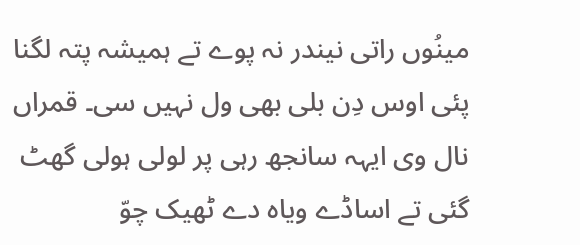مینُوں راتی نیندر نہ پوے تے ہمیشہ پتہ لگنا پئی اوس دِن بلی بھی ول نہیں سی۔ قمراں نال وی ایہہ سانجھ رہی پر لولی ہولی گھٹ گئی تے اساڈے ویاہ دے ٹھیک چوّ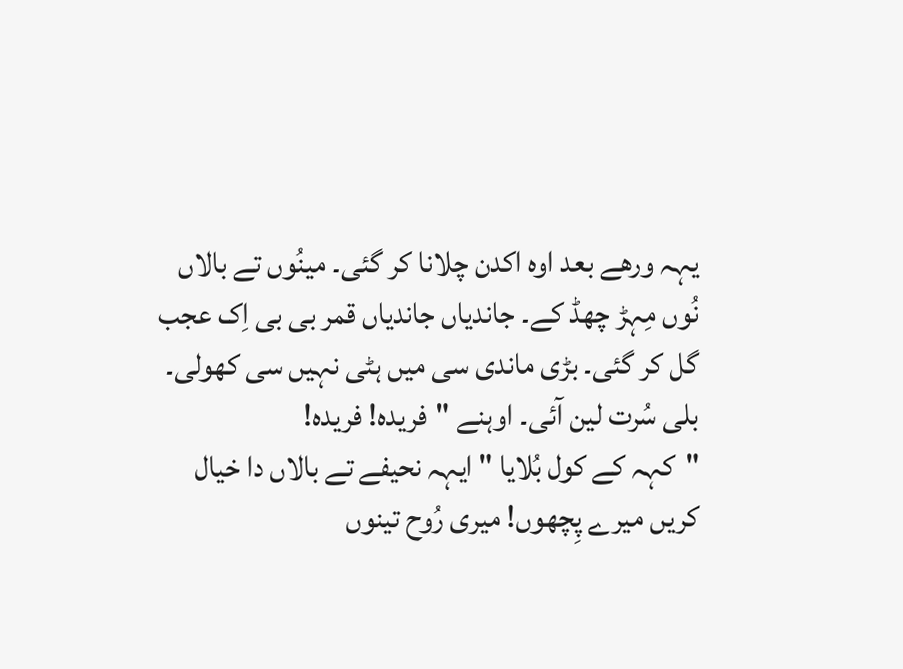یہہ ورھے بعد اوہ اکدن چلانا کر گئی۔ مینُوں تے بالاں نُوں مِہڑ چھڈ کے۔ جاندیاں جاندیاں قمر بی بی اِک عجب گل کر گئی۔ بڑی ماندی سی میں ہٹی نہیں سی کھولی۔ بلی سُرت لین آئی۔ اوہنے "فریدہ! فریدہ!
"کہہ کے کول بُلایا "ایہہ نحیفے تے بالاں دا خیال کریں میرے پِچھوں! میری رُوح تینوں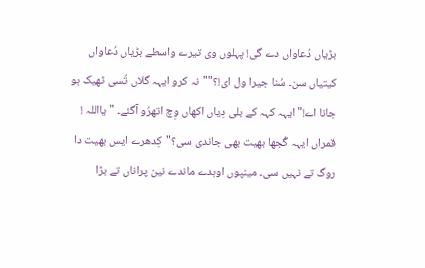بڑیاں دُعاواں دے گی! پہلوں وی تیرے واسطے بڑیاں دُعاواں کیتیاں سن۔ سُنا جیرا ول ای!؟""نہ کرو ایہہ گلاں تُسی ٹھیک ہو جانا اے!"ایہہ کہہ کے بلی دِیاں اکھاں وِچ اتھرُو آگئے۔ "یااللہ ! قمراں ایہہ گُجھا بھیت بھی جاندی سی؟"کِدھرے ایس بھیت دا روگ تے نہیں سی۔ مینپوں اوہدے ماندے نین پراناں تے بڑا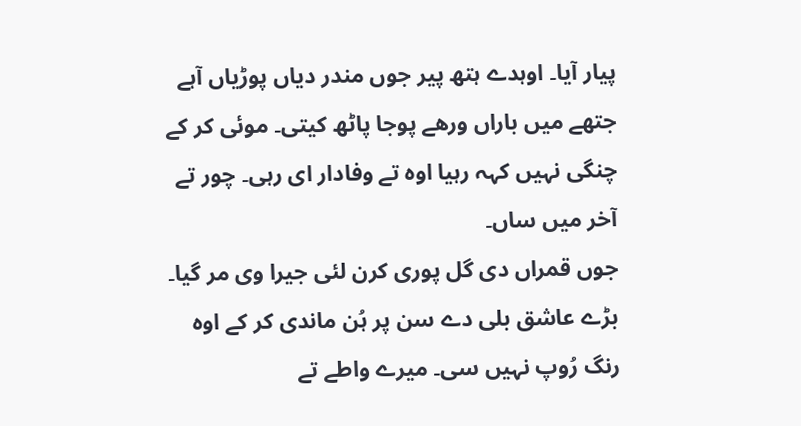پیار آیا۔ اوہدے ہتھ پیر جوں مندر دیاں پوڑیاں آہے جتھے میں باراں ورھے پوجا پاٹھ کیتی۔ موئی کر کے چنگی نہیں کہہ رہیا اوہ تے وفادار ای رہی۔ چور تے آخر میں ساں۔
جوں قمراں دی گل پوری کرن لئی جیرا وی مر گیا۔ بڑے عاشق بلی دے سن پر ہُن ماندی کر کے اوہ رنگ رُوپ نہیں سی۔ میرے واطے تے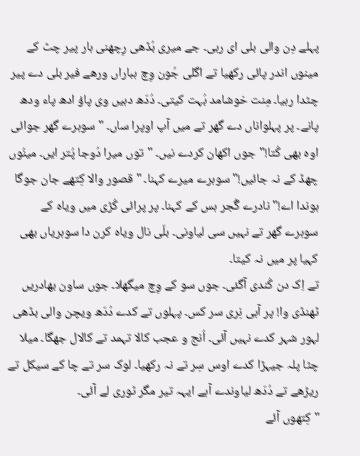پہلے دِن والی بلی ای رہی۔ جے میری بُڈھی رِچھنی ہار پیر چٹ کے مینوں اندر پائی رکھیا تے اگلی جُون وِچ ہباراں ورھے فیر بلی دے پیر چٹدا رہیا۔ مِنت خوشامد بُہت کیتی۔ دُدّھ دہیں وی پاؤ ادھ پاء ودھ پانے۔ پر پہلواناں دے گھر تے میں آپ اوپرا ساں۔ "سوہرے گھر جوائی اوہ بھی کُتا!"جوں اکھان کردے نیں۔ "توں میرا دُوجا پُتر ایں۔ مینُوں چھڈ کے نہ جائیں!"سوہرے میرے کہنا۔ "قصور والا کِتھے جان جوگا ہوندا اے!"نادرے گُجر ہس کے کہنا۔ پر پرائی کُڑی میں ویاہ کے سوہرے گھر تے نہیں سی لیاونی۔ بلّی نال ویاہ کرن دا سوہریاں بھی کہیا پر میں نہ کیتا۔
تے اِک دن کُندی آگئی۔ جوں سو کے وِچ میگھلا۔ جوں ساون بھادریں ٹھنڈی وا! پر آہی نِری سر کس۔ پہلوں تے کدے دُدّھ ویچن والی بڈھی لہور شہر کدے نہیں آئی۔ اُنج و عجب کالا تہمد تے کالال جھگا۔ میلا چٹا پلہ جیہڑا کدے اوس سِر تے نہ رکھیا۔ لوک سر تے چا کے سیکل تے ریڑھے تے دُدّھ لیاوندے آہے ایہہ تیر مگر ٹوری لے آئی۔
"کِتھوں آئے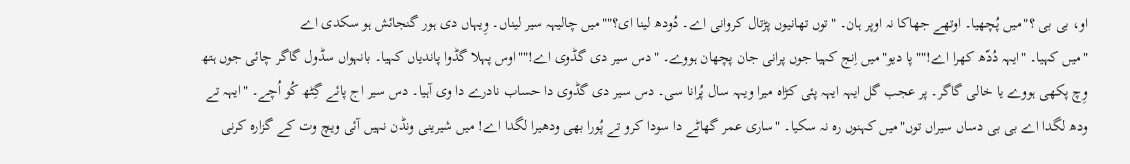او، بی بی ؟"میں پُچھیا۔ اوتھے جھاکا نہ اوپر ہان۔ "توں تھانیوں پڑتال کروانی اے۔ دُودھ لینا ای؟""میں چالیہہ سیر لیناں۔ وِیہاں دی ہور گنجائش ہو سکدی اے
"میں کہیا۔ "ایہہ دُدّھ کھرا اے!""پا دیو"میں اِنج کہیا جوں پرانی جان پچھان ہووے۔ "دس سیر دی گڈوی اے!""اوس پہلا گڈوا پاندیاں کہیا۔ بانہواں سڈول گاگر چائی جوں ہتھ وِچ پکھی ہووے یا خالی گاگر۔ پر عجب گل ایہہ ایہہ پئی کڑاہ میرا ویہہ سال پُرانا سی۔ دس سیر دی گڈوی دا حساب نادرے دا وی آہیا۔ دس سیر اج پائے گِٹھ کُو اُچے۔ "ایہہ تے ودھ لگدا اے بی بی دساں سیراں توں"میں کہنوں رہ نہ سکیا۔ "ساری عمر گھاٹے دا سودا کرو تے پُورا بھی ودھیرا لگدا اے! میں شیرینی ونڈن نہیں آئی ویچ وت کے گزارہ کرنی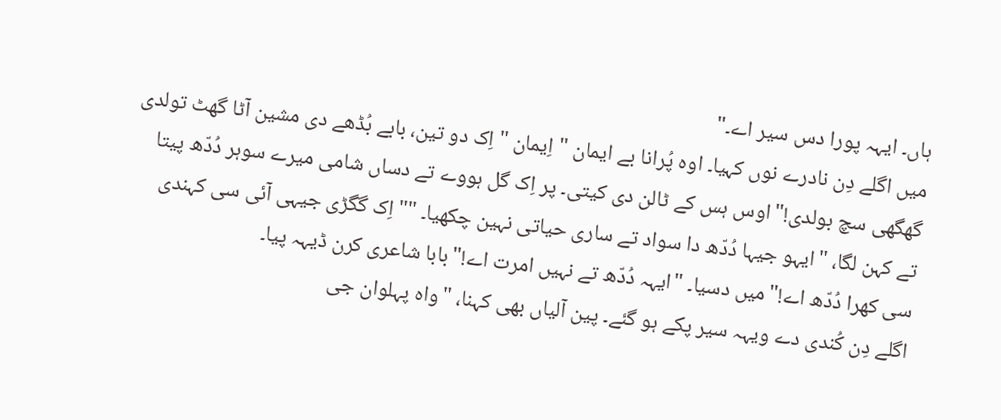ہاں۔ ایہہ پورا دس سیر اے۔"
میں اگلے دِن نادرے نوں کہیا۔ اوہ پُرانا بے ایمان "اِیمان "اِک دو تین، بابے بُڈھے دی مشین آٹا گھٹ تولدی گھگھی سچ بولدی!"اوس ہس کے ٹالن دی کیتی۔ پر اِک گل ہووے تے دساں شامی میرے سوہر دُدّھ پیتا تے کہن لگا، "ایہو جیہا دُدّھ دا سواد تے ساری حیاتی نہین چکھیا۔ ""اِک گگڑی جیہی آئی سی کہندی سی کھرا دُدّھ اے!"میں دسیا۔ "ایہہ دُدّھ تے نہیں امرت اے!"بابا شاعری کرن ڈیہہ پیا۔
اگلے دِن کُندی دے ویہہ سیر پکے ہو گئے۔ پین آلیاں بھی کہنا، "واہ پہلوان جی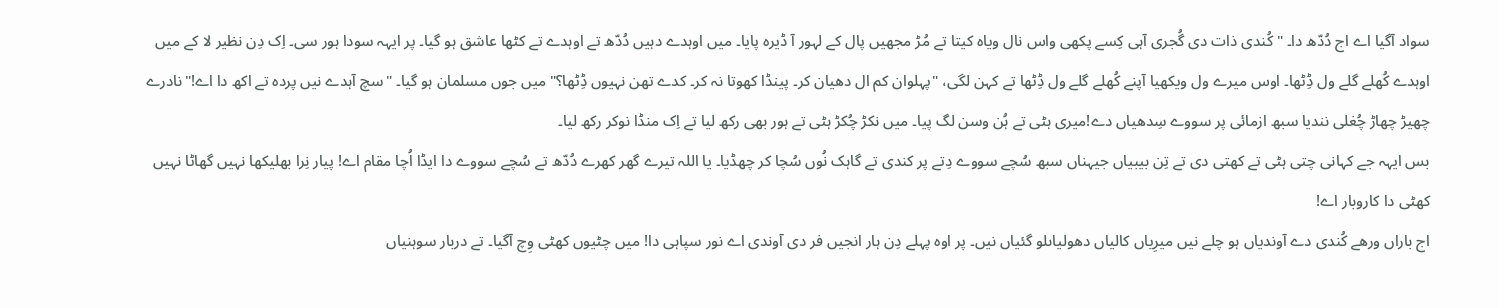سواد آگیا اے اج دُدّھ دا۔ "کُندی ذات دی گُجری آہی کِسے پکھی واس نال ویاہ کیتا تے مُڑ مجھیں پال کے لہور آ ڈیرہ پایا۔ میں اوہدے دہیں دُدّھ تے اوہدے تے کٹھا عاشق ہو گیا۔ پر ایہہ سودا ہور سی۔ اِک دِن نظیر لا کے میں اوہدے کُھلے گلے ول ڈِٹھا۔ اوس میرے ول ویکھیا آپنے کُھلے گلے ول ڈِٹھا تے کہن لگی، "پہلوان کم ال دھیان کر۔ پینڈا کھوتا نہ کر۔ کدے تھن نہیوں ڈِٹھا؟"میں جوں مسلمان ہو گیا۔ "سچ آہدے نیں پردہ تے اکھ دا اے!"نادرے چھیڑ چھاڑ چُغلی نندیا سبھ ازمائی پر سووے سِدھیاں دے!میری ہٹی تے ہُن وسن لگ پیا۔ میں نکڑ چُکڑ ہٹی تے ہور بھی رکھ لیا تے اِک منڈا نوکر رکھ لیا۔
بس ایہہ جے کہانی چتی ہٹی تے کھتی دی تے تِن بیبیاں جیہناں سبھ سُچے سووے دِتے پر کندی تے گاہک نُوں سُچا کر چھڈیا۔ یا اللہ تیرے گھر کھرے دُدّھ تے سُچے سووے دا ایڈا اُچا مقام اے! پیار نِرا بھلیکھا نہیں گھاٹا نہیں کھٹی دا کاروبار اے!
اج باراں ورھے کُندی دے آوندیاں ہو چلے نیں میرِیاں کالیاں دھولیاںلو گئیاں نیں۔ پر اوہ پہلے دِن ہار انجیں فر دی آوندی اے نور سپاہی دا! میں چٹیوں کھٹی وِچ آگیا۔ تے دربار سوہنیاں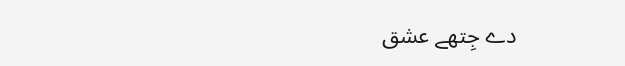دے جِتھے عشق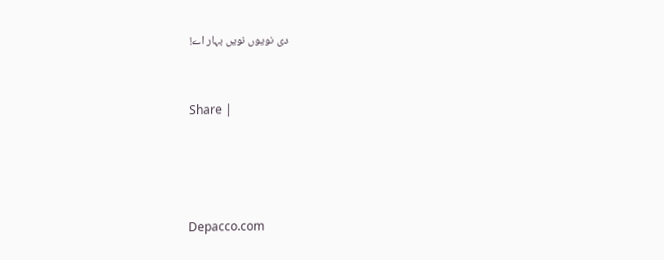دی نویوں نویں بہار اے!


Share |




Depacco.com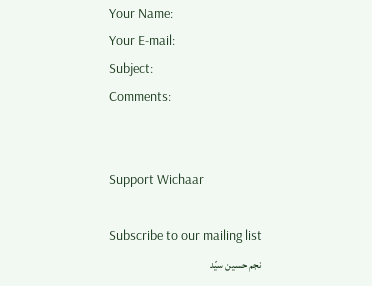Your Name:
Your E-mail:
Subject:
Comments:


Support Wichaar

Subscribe to our mailing list
نجم حسین سیّد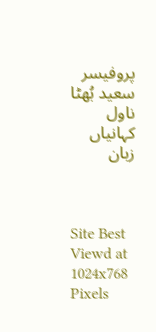پروفیسر سعید بُھٹا
ناول
کہانیاں
زبان



Site Best Viewd at 1024x768 Pixels